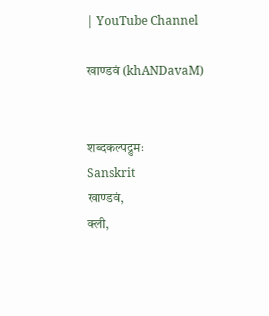| YouTube Channel

खाण्डवं (khANDavaM)


शब्दकल्पद्रुमः
Sanskrit
खाण्डवं,
क्ली,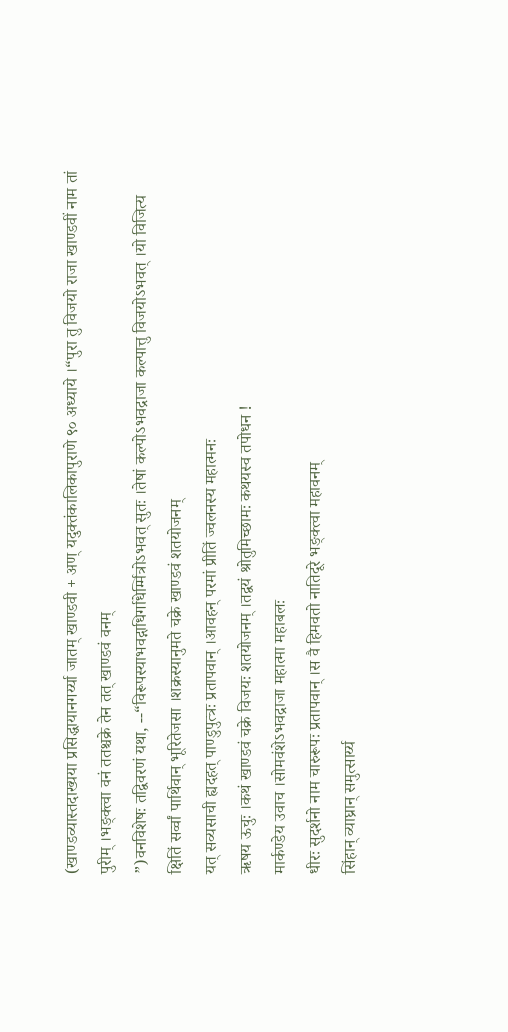(खाण्डव्यास्तदाख्यया प्रसिद्धायानगर्य्या जातम् खाण्डवी + अण् यदुक्तंकालिकापुराणे ९० अध्याये ।“पुरा तु विजयो राजा खाण्डवीं नाम तां पुरीम् ।भङ्क्त्वा वनं ततश्चक्रे तेन तत् खाण्डवं वनम्
”)वनविशेषः तद्विवरणं यथा, --“विरूपस्याभवद्गाधिर्गाधेर्म्मित्रोऽभवत् सुतः ।तेषां कल्पोऽभवद्राजा कल्पात्तु विजयोऽभवत् ।यो विजित्य क्षितिं सर्व्वां पार्थिवान् भूरितेजसा ।शक्रस्यानुमते चक्रे खाण्डवं शतयोजनम्
यत् सव्यसाची ह्यदहत् पाण्डुपुत्त्रः प्रतापवान् ।आवहन् परमां प्रीतिं ज्वलनस्य महात्मनः
ऋषय ऊचुः ।कथं खाण्डवं चक्रे विजयः शतयोजनम् ।तद्वयं श्रोतुमिच्छामः कथयस्व तपोधन !
मार्कण्डेय उवाच ।सोमवंशेऽभवद्राजा महात्मा महाबलः
धीरः सुदर्शनो नाम चारुरूपः प्रतापवान् ।स वै हिमवतो नातिदूरे भङ्क्त्वा महावनम्
सिंहान् व्याघ्रान् समुत्सार्य्य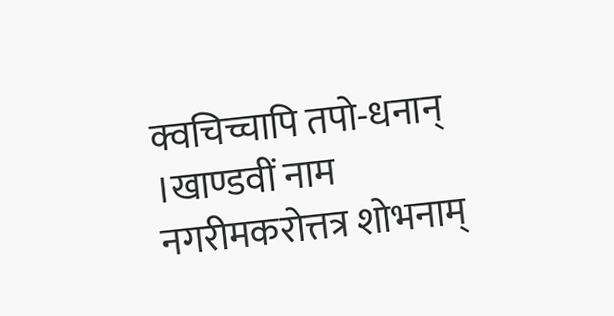क्वचिच्चापि तपो-धनान् ।खाण्डवीं नाम नगरीमकरोत्तत्र शोभनाम्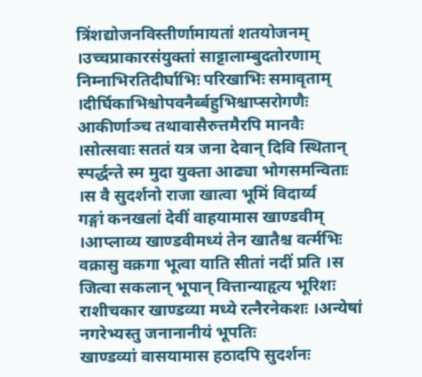त्रिंशद्योजनविस्तीर्णामायतां शतयोजनम् ।उच्चप्राकारसंयुक्तां साट्टालाम्बुदतोरणाम्
निम्नाभिरतिदीर्घाभिः परिखाभिः समावृताम् ।दीर्घिकाभिश्चोपवनैर्ब्बहुभिश्चाप्सरोगणैः
आकीर्णाञ्च तथावासैरुत्तमैरपि मानवैः ।सोत्सवाः सततं यत्र जना देवान् दिवि स्थितान्
स्पर्द्धन्ते स्म मुदा युक्ता आढ्या भोगसमन्विताः ।स वै सुदर्शनो राजा खात्वा भूमिं विदार्य्य
गङ्गां कनखलां देवीं वाहयामास खाण्डवीम् ।आप्लाव्य खाण्डवीमध्यं तेन खातैश्च वर्त्मभिः
वक्रासु वक्रगा भूत्वा याति सीतां नदीं प्रति ।स जित्वा सकलान् भूपान् वित्तान्याहृत्य भूरिशः
राशीचकार खाण्डव्या मध्ये रत्नैरनेकशः ।अन्येषां नगरेभ्यस्तु जनानानीयं भूपतिः
खाण्डव्यां वासयामास हठादपि सुदर्शनः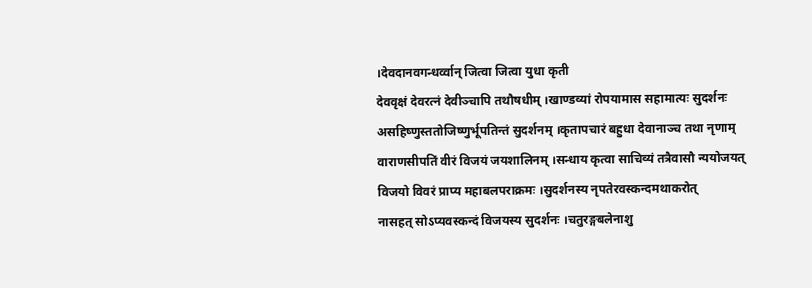।देवदानवगन्धर्व्वान् जित्वा जित्वा युधा कृती
देववृक्षं देवरत्नं देवीञ्चापि तथौषधीम् ।खाण्डव्यां रोपयामास सहामात्यः सुदर्शनः
असहिष्णुस्ततोजिष्णुर्भूपतिन्तं सुदर्शनम् ।कृतापचारं बहुधा देवानाञ्च तथा नृणाम्
वाराणसीपतिं वीरं विजयं जयशालिनम् ।सन्धाय कृत्वा साचिव्यं तत्रैवासौ न्ययोजयत्
विजयो विवरं प्राप्य महाबलपराक्रमः ।सुदर्शनस्य नृपतेरवस्कन्दमथाकरोत्
नासहत् सोऽप्यवस्कन्दं विजयस्य सुदर्शनः ।चतुरङ्गबलेनाशु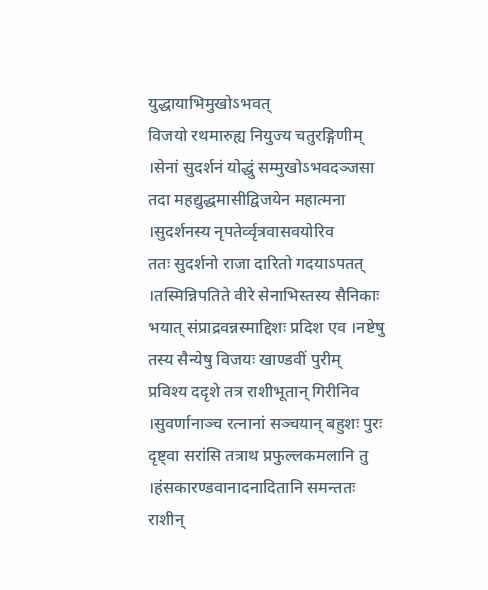युद्धायाभिमुखोऽभवत्
विजयो रथमारुह्य नियुज्य चतुरङ्गिणीम् ।सेनां सुदर्शनं योद्धुं सम्मुखोऽभवदञ्जसा
तदा महद्युद्धमासीद्विजयेन महात्मना ।सुदर्शनस्य नृपतेर्व्वृत्रवासवयोरिव
ततः सुदर्शनो राजा दारितो गदयाऽपतत् ।तस्मिन्निपतिते वीरे सेनाभिस्तस्य सैनिकाः
भयात् संप्राद्रवन्नस्माद्दिशः प्रदिश एव ।नष्टेषु तस्य सैन्येषु विजयः खाण्डवीं पुरीम्
प्रविश्य ददृशे तत्र राशीभूतान् गिरीनिव ।सुवर्णानाञ्च रत्नानां सञ्चयान् बहुशः पुरः
दृष्ट्वा सरांसि तत्राथ प्रफुल्लकमलानि तु ।हंसकारण्डवानादनादितानि समन्ततः
राशीन्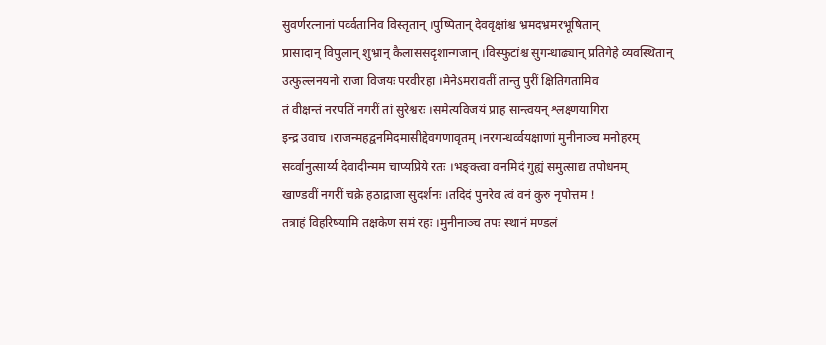सुवर्णरत्नानां पर्व्वतानिव विस्तृतान् ।पुष्पितान् देववृक्षांश्च भ्रमदभ्रमरभूषितान्
प्रासादान् विपुलान् शुभ्रान् कैलाससदृशान्गजान् ।विस्फुटांश्च सुगन्धाढ्यान् प्रतिगेहे व्यवस्थितान्
उत्फुल्लनयनो राजा विजयः परवीरहा ।मेनेऽमरावतीं तान्तु पुरीं क्षितिगतामिव
तं वीक्षन्तं नरपतिं नगरीं तां सुरेश्वरः ।समेत्यविजयं प्राह सान्त्वयन् श्लक्ष्णयागिरा
इन्द्र उवाच ।राजन्महद्वनमिदमासीद्देवगणावृतम् ।नरगन्धर्व्वयक्षाणां मुनीनाञ्च मनोहरम्
सर्व्वानुत्सार्य्य देवादीन्मम चाप्यप्रिये रतः ।भङ्क्त्वा वनमिदं गुह्यं समुत्साद्य तपोधनम्
खाण्डवीं नगरीं चक्रे हठाद्राजा सुदर्शनः ।तदिदं पुनरेव त्वं वनं कुरु नृपोत्तम !
तत्राहं विहरिष्यामि तक्षकेण समं रहः ।मुनीनाञ्च तपः स्थानं मण्डलं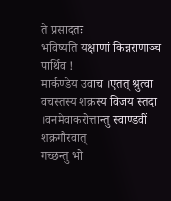ते प्रसादतः
भविष्यति यक्षाणां किन्नराणाञ्च पार्थिव !
मार्कण्डेय उवाच ।एतत् श्रुत्वा वचस्तस्य शक्रस्य विजय स्तदा ।वनमेवाकरोत्तान्तु स्वाण्डवीं शक्रगौरवात्
गच्छन्तु भो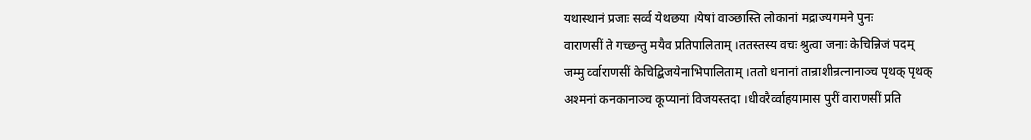यथास्थानं प्रजाः सर्व्व येथछया ।येषां वाञ्छास्ति लोकानां मद्राज्यगमने पुनः
वाराणसीं ते गच्छन्तु मयैव प्रतिपालिताम् ।ततस्तस्य वचः श्रुत्वा जनाः केचिन्निजं पदम्
जम्मु र्व्वाराणसीं केचिद्बिजयेनाभिपालिताम् ।ततो धनानां तान्राशीन्रत्नानाञ्च पृथक् पृथक्
अश्मनां कनकानाञ्च कूप्यानां विजयस्तदा ।धीवरैर्व्वाहयामास पुरीं वाराणसीं प्रति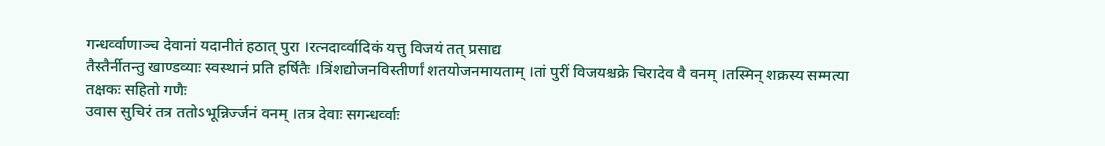गन्धर्व्वाणाञ्च देवानां यदानीतं हठात् पुरा ।रत्नदार्व्वादिकं यत्तु विजयं तत् प्रसाद्य
तैस्तैर्नीतन्तु खाण्डव्याः स्वस्थानं प्रति हर्षितैः ।त्रिंशद्योजनविस्तीर्णां शतयोजनमायताम् ।तां पुरीं विजयश्चक्रे चिरादेव वै वनम् ।तस्मिन् शक्रस्य सम्मत्या तक्षकः सहितो गणैः
उवास सुचिरं तत्र ततोऽभून्निर्ज्जनं वनम् ।तत्र देवाः सगन्धर्व्वाः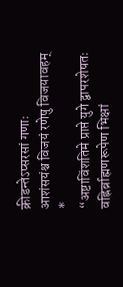क्रीडन्तेऽप्सरसां गणाः
आशंसयंश्च विजयं रणेषु विजयावहम्
*
“अष्टाविंशतिमे प्राप्ते युगे द्वापरशेषतः
वह्निर्ब्राह्मणरूपेण भिक्षां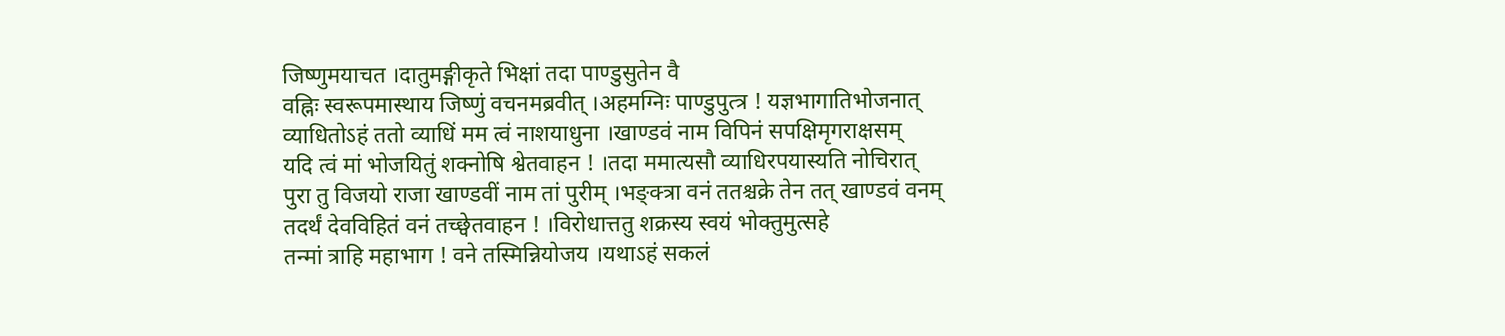जिष्णुमयाचत ।दातुमङ्गीकृते भिक्षां तदा पाण्डुसुतेन वै
वह्निः स्वरूपमास्थाय जिष्णुं वचनमब्रवीत् ।अहमग्निः पाण्डुपुत्त्र ! यज्ञभागातिभोजनात्
व्याधितोऽहं ततो व्याधिं मम त्वं नाशयाधुना ।खाण्डवं नाम विपिनं सपक्षिमृगराक्षसम्
यदि त्वं मां भोजयितुं शक्नोषि श्वेतवाहन ! ।तदा ममात्यसौ व्याधिरपयास्यति नोचिरात्
पुरा तु विजयो राजा खाण्डवीं नाम तां पुरीम् ।भङ्क्त्रा वनं ततश्चक्रे तेन तत् खाण्डवं वनम्
तदर्थं देवविहितं वनं तच्छ्वेतवाहन ! ।विरोधात्ततु शक्रस्य स्वयं भोक्तुमुत्सहे
तन्मां त्राहि महाभाग ! वने तस्मिन्नियोजय ।यथाऽहं सकलं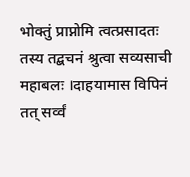भोक्तुं प्राप्नोमि त्वत्प्रसादतः
तस्य तद्बचनं श्रुत्वा सव्यसाची महाबलः ।दाहयामास विपिनं तत् सर्व्वं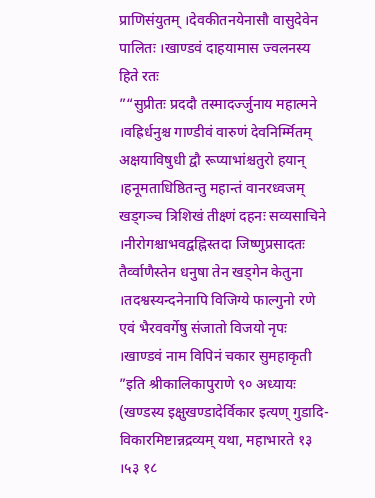प्राणिसंयुतम् ।देवकीतनयेनासौ वासुदेवेन पालितः ।खाण्डवं दाहयामास ज्वलनस्य हिते रतः
”“सुप्रीतः प्रददौ तस्मादर्ज्जुनाय महात्मने ।वह्रिर्धनुश्च गाण्डीवं वारुणं देवनिर्म्मितम्
अक्षयाविषुधी द्वौ रूप्याभांश्चतुरो हयान् ।हनूमताधिष्ठितन्तु महान्तं वानरध्वजम्
खड्गञ्च त्रिशिखं तीक्ष्णं दहनः सव्यसाचिने ।नीरोगश्चाभवद्वह्निस्तदा जिष्णुप्रसादतः
तैर्व्वाणैस्तेन धनुषा तेन खड्गेन केतुना ।तदश्वस्यन्दनेनापि विजिग्ये फाल्गुनो रणे
एवं भैरववर्गेषु संजातो विजयो नृपः ।खाण्डवं नाम विपिनं चकार सुमहाकृती
”इति श्रीकालिकापुराणे ९० अध्यायः
(खण्डस्य इक्षुखण्डादेर्विकार इत्यण् गुडादि-विकारमिष्टान्नद्रव्यम् यथा, महाभारते १३ ।५३ १८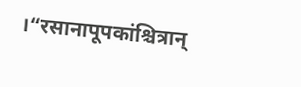।“रसानापूपकांश्चित्रान्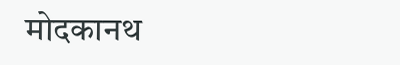मोदकानथ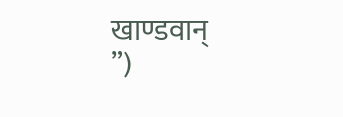खाण्डवान्
”)